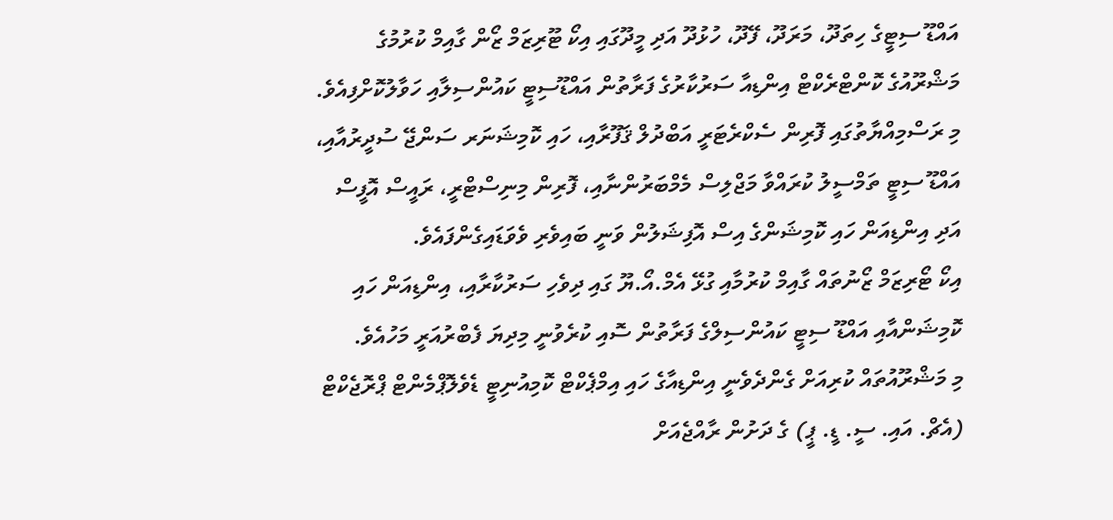އައްޑޫ ސިޓީގެ ހިތަދޫ، މަރަދޫ، ފޭދޫ، ހުޅުދޫ އަދި މީދޫގައި އިކޯ ޓޫރިޒަމް ޒޯން ގާއިމް ކުރުމުގެ މަޝްރޫއުގެ ކޮންޓްރެކްޓް އިންޑިއާ ސަރުކާރުގެ ފަރާތުން އައްޑޫސިޓީ ކައުންސިލާއި ހަވާލުކޮށްފިއެވެ.
މި ރަސްމިއްޔާތުގައި ފޮރިން ސެކްރެޓަރީ އަބްދުލް ޤަފޫރާއި، ހައި ކޮމިޝަނަރ ސަންޖޭ ސުދީރުއާއި، އައްޑޫ ސިޓީ ތަމްސީލު ކުރައްވާ މަޖްލިސް މެމްބަރުންނާއި، ފޮރިން މިނިސްޓްރީ، ރައީސް އޮފީސް އަދި އިންޑިއަން ހައި ކޮމިޝަންގެ އިސް އޮފިޝަލުން ވަނީ ބައިވެރި ވެވަޑައިގެންފައެވެ.
އިކޯ ޓޯރިޒަމް ޒޯނުތައް ގާއިމް ކުރުމާއި ގުޅޭ އެމް.އޯ.ޔޫ ގައި ދިވެހި ސަރުކާރާއި، އިންޑިއަން ހައި ކޮމިޝަންއާއި އައްޑޫ ސިޓީ ކައުންސިލްގެ ފަރާތުން ސޮއި ކުރެވުނީ މިދިޔަ ފެބްރުއަރީ މަހުއެވެ.
މި މަޝްރޫއުތައް ކުރިއަށް ގެންދެވެނީ އިންޑިއާގެ ހައި އިމްޕެކްޓް ކޮމިއުނިޓީ ޑެވެލޮޕްމެންޓް ޕްރޮޖެކްޓް (އެޗް. އައި. ސީ. ޑީ. ޕީ) ގެ ދަށުން ރާއްޖެއަށް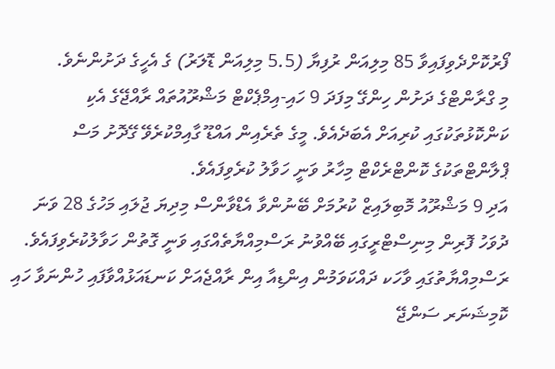ފޯރުކޮށްދެވިފައިވާ 85 މިލިއަން ރުފިޔާ (5.5 މިލިއަން ޑޮލަރު) ގެ އެހީގެ ދަށުންނެވެ.
މި ގްރާންޓްގެ ދަށުން ހިންގޭ މިފަދަ 9 ހައި-އިމްޕެކްޓް މަޝްރޫއުތައް ރާއްޖޭގެ އެކި ކަންކޮޅުތަކުގައި ކުރިއަށް އެބަދެއެވެ. މީގެ ތެރެއިން އައްޑޫ ގާއިމްކުރެވޭ ގޭދޮށު މަސް ޕްލާންޓްތަކުގެ ކޮންޓްރެކްޓް މިހާރު ވަނީ ހަވާލު ކުރެވިފައެވެ.
އަދި 9 މަޝްރޫއު މޮބިލައިޒް ކުރުމަށް ބޭނުންވާ އެޑްވާންސް މިދިޔަ ޖުލައި މަހުގެ 28 ވަނަ ދުވަހު ފޮރިން މިނިސްޓްރީގައި ބޭއްވުނު ރަސްމިއްޔާތެއްގައި ވަނީ ގޮތުން ހަވާލުކުރެވިފައެވެ.
ރަސްމިއްޔާތުގައި ވާހަކ ދައްކަވަމުން އިންޑިއާ އިން ރާއްޖެއަށް ކަނޑައަޅުއްވާފައި ހުންނަވާ ހައި ކޮމިޝަނަރ ސަންޖޭ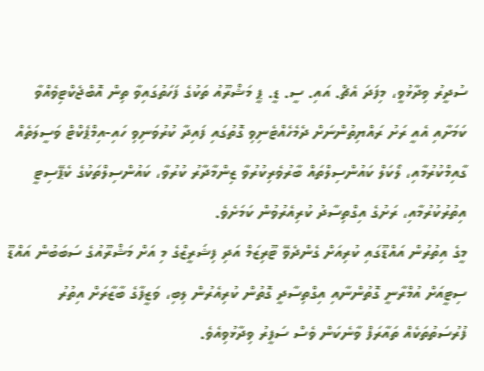ސުދީރު ވިދާޅުވީ، މިފަދަ އެޗް. އައި. ސީ. ޑީ. ޕީ މަޝްރޫއު ތަކުގެ ފަހަތުގައިވާ ތިން އޮބްޖެކްޓިވެއްވާ ކަމަށާއި އެއީ ރަށު ރައްޔިތުންނަށް ދެމެހެއްޓެނިވި ގޮތުގައި ފައިދާ ކުރުވަނިވި ހައި-އިމްޕެކްޓް ވަސީލަތެއް ގާއިމްކުރުމާއި، ލޯކަލް ކައުންސިލްތައް ބާރުވެރިކުރުވާ ޒިންމާދާރު ކުރުވާ، ކައުންސިލްތަކުގެ ކެޕޭސިޓީ އިތުރުކުރުމާއި، ރަށުގެ އިގްތިސާދު ކުރިއެރުވުން ކަމަށެވެ.
މީގެ އިތުރުން އައްޑޫގައި ކުރިއަށް ގެންދެވޭ ޓޫރިޒަމް އަދި ފިޝަރީޒްގެ މި އަށް މަޝްރޫއުގެ ސަބަބުން އައްޑޫ ސިޓީއަށް އުމްރާނީ ގޮތުންނާއި އިގްތިސާދީ ގޮތުން ކުރިއެރުން ލިބި، ވަޒީފާގެ ބާޒާރަށް އިތުރު ފުރުސަތުތަކެއް ތައާރަފް ވާނެކަން ވެސް ސަފީރު ވިދާޅުވިއެވެ.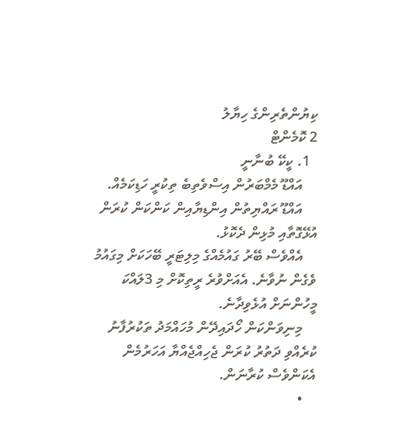ކިޔުންތެރިންގެ ހިޔާލު
2 ކޮމެންޓް
  1. ކީކޭ ބުނާނީ
    އައްޑޫ މެމްބަރުން އިސްވެތިބެ ތިކުރީ ހަޑިކަމެއް.
    އައްޑޫ ރައްޔިތުން އިންޑިޔާއިން ކަންކަން ކުރަން އުޅޭގޮތާއި މުޅިން ދެކޮޅު.
    އެއްވެސް ބޭރު ގައުމެއްގެ މިލިޓަރީ ބޭހަކަށް މިގައުމު ވެގެން ނުވާނެ. އެއަށްވުރެ ރީތިކޮށް މި 3ލައްކަ މީހުންނަށް އުޅެވިދާނެ.
    މިނިވަންކަން ހޯދައިދޭން މުހައްމަދު ތަކުރުފާނު ކުރެއްވި ދަތުރު ކުރަން ޖެހިއްޖެއްޔާ އަހަރުމެން އެކަންވެސް ކުރާނަން.
    •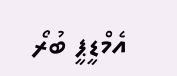އެމްޑީޕީ ބުރޯ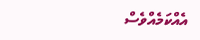އެއްކަމެއްވެސް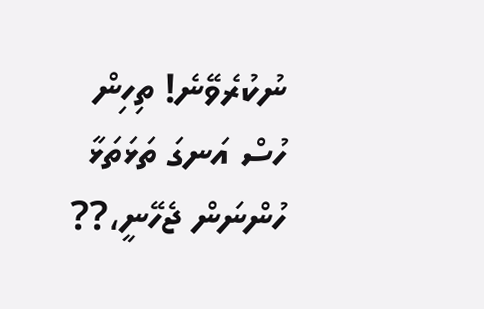ނުކުރެވޭނެ! ތިހިން ހުސް އަނގަ ތަޅަތަޅާ ހުންނަން ޖެހޭނީ،??